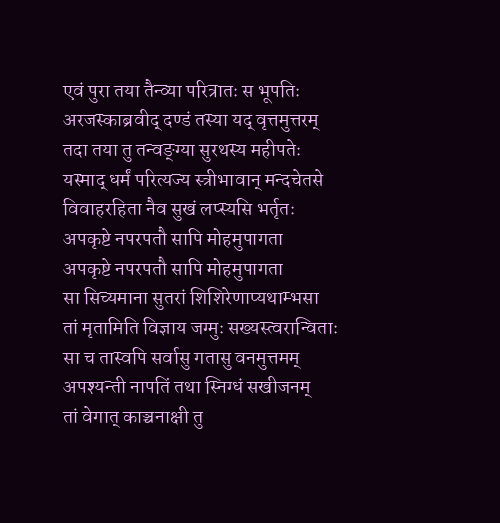एवं पुरा तया तैन्व्या परित्रातः स भूपतिः
अरजस्काब्रवीद् दण्डं तस्या यद् वृत्तमुत्तरम्
तदा तया तु तन्वङ्ग्या सुरथस्य महीपतेः
यस्माद् धर्मं परित्यज्य स्त्रीभावान् मन्दचेतसे
विवाहरहिता नैव सुखं लप्स्यसि भर्तृतः
अपकृष्टे नपरपतौ सापि मोहमुपागता
अपकृष्टे नपरपतौ सापि मोहमुपागता
सा सिच्यमाना सुतरां शिशिरेणाप्यथाम्भसा
तां मृतामिति विज्ञाय जग्मुः सख्यस्त्वरान्विताः
सा च तास्वपि सर्वासु गतासु वनमुत्तमम्
अपश्यन्ती नापतिं तथा स्निग्धं सखीजनम्
तां वेगात् काञ्चनाक्षी तु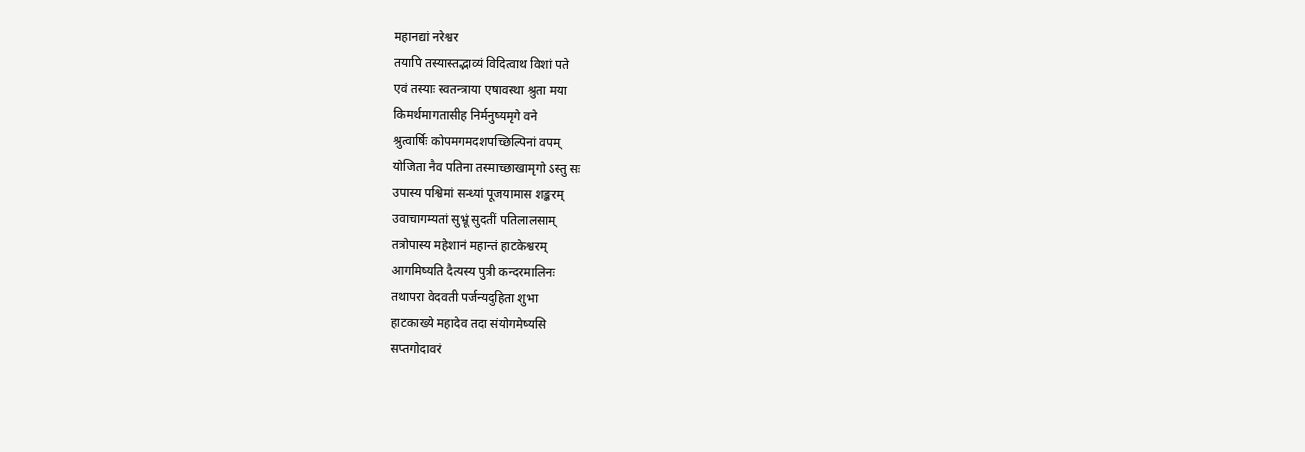महानद्यां नरेश्वर
तयापि तस्यास्तद्भाव्यं विदित्वाथ विशां पते
एवं तस्याः स्वतन्त्राया एषावस्था श्रुता मया
किमर्थमागतासीह निर्मनुष्यमृगे वने
श्रुत्वार्षिः कोपमगमदशपच्छिल्पिनां वपम्
योजिता नैव पतिना तस्माच्छाखामृगो ऽस्तु सः
उपास्य पश्विमां सन्ध्यां पूजयामास शङ्करम्
उवाचागम्यतां सुभ्रूं सुदतीं पतिलालसाम्
तत्रोपास्य महेशानं महान्तं हाटकेश्वरम्
आगमिष्यति दैत्यस्य पुत्री कन्दरमालिनः
तथापरा वेदवती पर्जन्यदुहिता शुभा
हाटकाख्ये महादेव तदा संयोगमेष्यसि
सप्तगोदावरं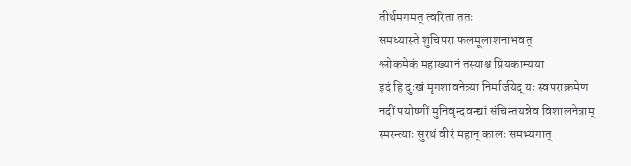तीर्थमगमत् त्वरिता ततः
समध्यास्ते शुचिपरा फलमूलाशनाभवत्
श्लोकमेकं महाख्यानं तस्याश्च प्रियकाम्यया
इदं हि दुःखं मृगशावनेत्र्या निर्मार्जयेद् यः स्वपराक्रमेण
नदीं पयोष्णीं मुनिवृन्दवन्द्यां संचिन्तयन्नेव विशालनेत्राम्
स्मरन्त्याः सुरथं वीरं महान् कालः समभ्यगात्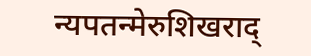न्यपतन्मेरुशिखराद्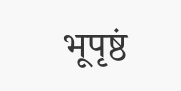भूपृष्ठं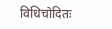विधिचोदितः